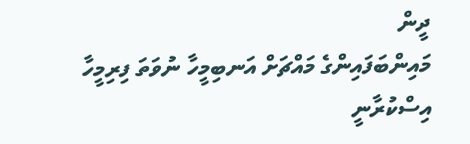ދީން
މައިންބަފައިންގެ މައްޗަށް އަނބިމީހާ ނުވަތަ ފިރިމީހާ އިސްކުރާނީ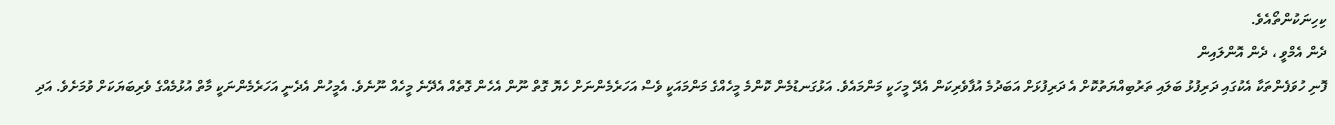ކިހިނަކުންތޯއެވެ.
ދެން އެމްވީ ، ދެން އޮންލައިން
ފޮނި ހުވަފެންތަކާ އެކުގައި ދަރިފުޅު ބަލައި ތަރުބިއްޔަތުކޮށް އެ ދަރިފުޅަށް އަބަދުމެ އުފާވެރިކަން އެދޭ މީހަކީ މަންމައެވެ. އަޅުގަނޑުމެން ކޮންމެ މީހެއްގެ މަންމައަކީ ވެސް އަހަރެމެންނަށް ހެޔޮ ގޮތް ނޫން އެހެން ގޮތެއް އެދޭނެ މީހެއް ނޫނެވެ. އެމީހުން އެދެނީ އަހަރެމެންނަކީ މާތް އުޅުމެއްގެ ވެރިބަޔަކަށް ވުމަށެވެ. އަދި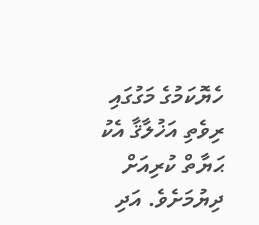ހެޔޮކަމުގެ މަގުގައި ރިވެތި އަޚުލާޤާ އެކު ޙަޔާތް ކުރިއަށް ދިޔުމަށެވެ. އަދި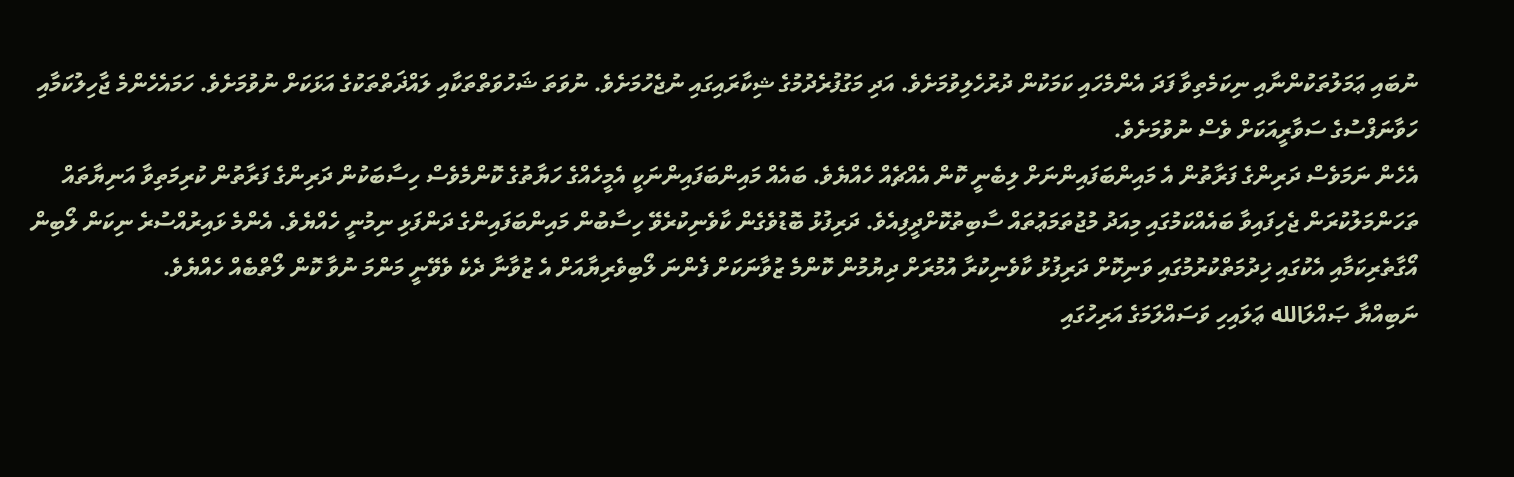ނުބައި ޢަމަލުތަކުންނާއި ނިކަމެތިވާ ފަދަ އެންމެހައި ކަމަކުން ދުރުހެލިވުމަށެވެ. އަދި މަގުފުރެދުމުގެ ޝިކާރައިގައި ނުޖެހުމަށެވެ. ނުވަތަ ޝަހުވަތްތަކާއި ލައްޛަތްތަކުގެ އަޅަކަށް ނުވުމަށެވެ. ހަމައެހެންމެ ޖާހިލުކަމާއި ހަވާނަފްސުގެ ސަވާރީއަކަށް ވެސް ނުވުމަށެވެ.
އެހެން ނަމަވެސް ދަރިންގެ ފަރާތުން އެ މައިންބަފައިންނަށް ލިބެނީ ކޮން އެއްޗެއް ހެއްޔެވެ. ބައެއް މައިންބަފައިންނަކީ އެމީހެއްގެ ހަޔާތުގެ ކޮންމެވެސް ހިސާބަކުން ދަރިންގެ ފަރާތުން ކުރިމަތިވާ އަނިޔާތައް ތަހަންމަލުކުރަން ޖެހިފައިވާ ބައެއްކަމުގައި މިއަދު މުޖުތަމަޢުތައް ސާބިތުކޮށްދީފިއެވެ. ދަރިފުޅު ބޮޑުވެގެން ކާވެނިކުރެވޭ ހިސާބުން މައިންބަފައިންގެ ދަންފަޅި ނިމުނީ ހެއްޔެވެ. އެންމެ ޅައިރުއްސުރެ ނިކަން ލޯބިން އޯގާތެރިކަމާއި އެކުގައި ޚިދުމަތްކުރުމުގައި ވަނިކޮށް ދަރިފުޅު ކާވެނިކުރާ އުމުރަށް ދިޔުމުން ކޮންމެ ޒުވާނަކަށް ފެންނަ ލޯބިވެރިޔާއަށް އެ ޒުވާނާ ދެކެ ވެވޭނީ މަންމަ ނުވާ ކޮން ލޯތްބެއް ހެއްޔެވެ.
ނަބިއްޔާ ޞައްލަالله ޢަލައިހި ވަސައްލަމަގެ އަރިހުގައި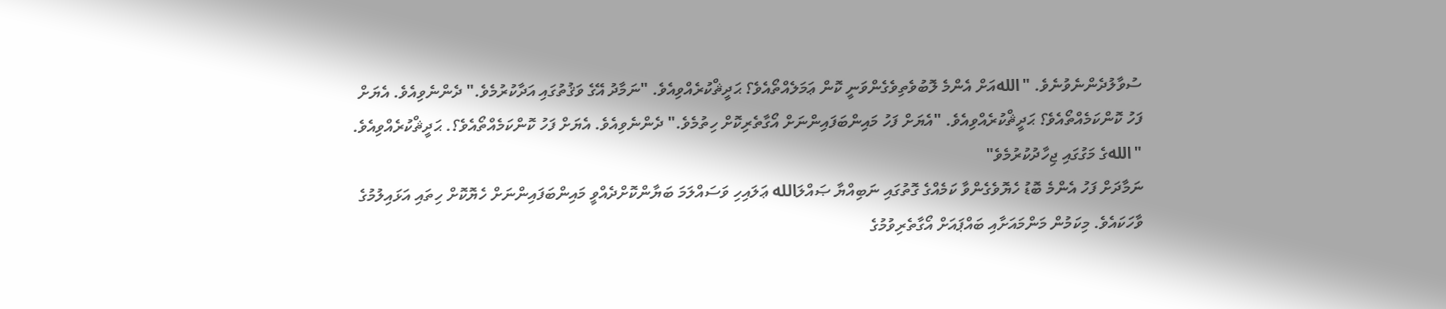ސުވާލުދެންނެވުނެވެ. "اللهއަށް އެންމެ ލޮބުވެތިވެގެންވަނީ ކޮން ޢަމަލެއްތޯއެވެ؟ ޙަދީޘްކުރެއްވިއެވެ. "ނަމާދު އޭގެ ވަޤުތުގައި އަދާކުރުމެވެ." ދެންނެވިއެވެ. އެޔަށް ފަހު ކޮންކަމެއްތޯއެވެ؟ ޙަދީޘްކުރެއްވިއެވެ. "އެޔަށް ފަހު މައިންބަފައިންނަށް އޯގާތެރިކޮށް ހިތުމެވެ." ދެންނެވިއެވެ. އެޔަށް ފަހު ކޮންކަމެއްތޯއެވެ؟. ޙަދީޘްކުރެއްވިއެވެ. "اللهގެ މަގުގައި ޖިހާދުކުރުމެވެ"
ނަމާދަށް ފަހު އެންމެ ބޮޑު ހެޔޮވެގެންވާ ކަމެއްގެ ގޮތުގައި ނަބިއްޔާ ޞައްލަالله ޢަލައިހި ވަސައްލަމަ ބަޔާންކޮށްދެއްވީ މައިންބަފައިންނަށް ހެޔޮކޮށް ހިތައި އަޅައިލުމުގެ ވާހަކައެވެ. މިކަމުން މަންމައަށާއި ބައްޕައަށް އޯގާތެރިވުމުގެ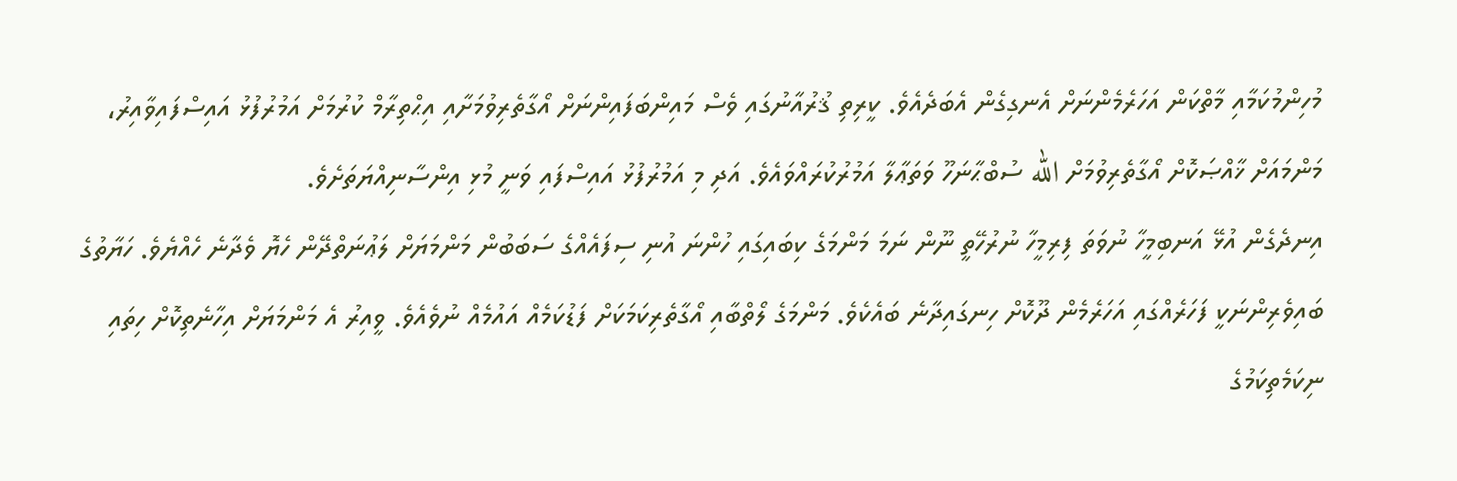މުހިންމުކަމާއި މާތްކަން އަހަރެމެންނަށް އެނގިގެން އެބަދެއެވެ. ކީރިތި ޤުރުއާނުގައި ވެސް މައިންބަފައިންނަށް އޯގާތެރިވުމަށާއި އިޙްތިރާމް ކުރުމަށް އަމުރުފުޅު އައިސްފައިވާއިރު، މަންމައަށް ޚާއްޞަކޮށް އޯގާތެރިވުމަށް الله ސުބްޙާނަހޫ ވަތަޢާލާ އަމުރުކުރައްވައެވެ. އަދި މި އަމުރުފުޅު އައިސްފައި ވަނީ މުޅި އިންސާނިއްޔަތަށެވެ.
އިނދެގެން އުޅޭ އަނބިމީހާ ނުވަތަ ފިރިމީހާ ނުރުހޭތީ ނޫން ނަމަ މަންމަގެ ކިބައިގައި ހުންނަ އުނި ސިފައެއްގެ ސަބަބުން މަންމަޔަށް ލަޢުނަތްދޭން ހެޔޮ ވެދާނެ ހެއްޔެވެ. ހަޔާތުގެ ބައިވެރިންނަކީ ފަހަރެއްގައި އަހަރެމެން ދޫކޮށް ހިނގައިދާނެ ބައެކެވެ. މަންމަގެ ލޯތްބާއި އޯގާތެރިކަމަކަށް ފަޑުކަމެއް އައުމެއް ނުވެއެވެ. ވީއިރު އެ މަންމަޔަށް އިހާނެތިކޮށް ހިތައި ނިކަމެތިކަމުގެ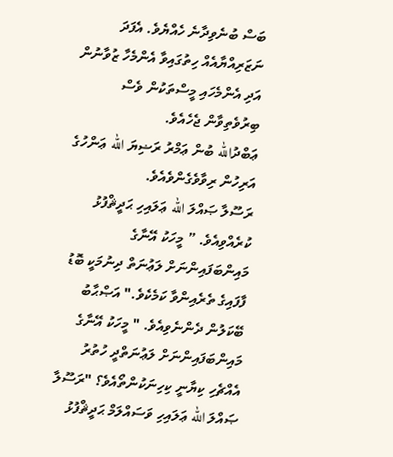ބަސް ބުނެވިދާނެ ހެއްޔެވެ. އެފަދަ ނަޒަރިއްޔާއެއް ހިތުގައިވާ އެންމެހާ ޒުވާނުން އަދި އެންމެހައި މީސްތަކުން ވެސް ބިރުވެތިވާން ޖެހެއެވެ.
ޢަބްދުالله ބުން ޢަމްރު ރަޟިޔަ الله ޢަންހުގެ އަރިހުން ރިވާވެގެންވެއެވެ.
ރަސޫލާ ޞައްލަ الله ޢަލައިހި ޙަދީޘްފުޅު ކުރެއްވިއެވެ. ” މީހަކު އޭނާގެ މައިންބަފައިންނަށް ލަޢުނަތް ދިނުމަކީ ބޮޑު ފާފައިގެ ތެރެއިންވާ ކަމެކެވެ." އަޞްޙާބު ބޭކަލުން ދެންނެވިއެވެ. " މީހަކު އޭނާގެ މައިންބަފައިންނަށް ލަޢުނަތްދީ ހުތުރު އެއްޗެހި ކިޔާނީ ކިހިނަކުންތޯއެވެ؟ "ރަސޫލާ ޞައްލަ الله ޢަލައިހި ވަސައްލަމް ޙަދީޘްފުޅު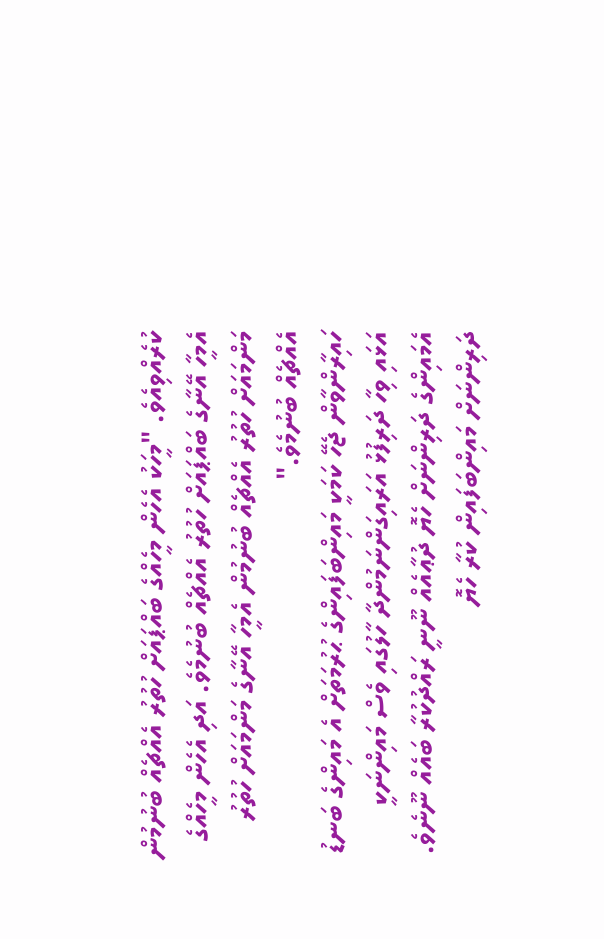ކުރެއްވިއެވެ. "މީހަކު އެހެން މީހެއްގެ ބައްޕައަށް ހުތުރު އެއްޗެއް ބުނުމުން އެމީހާ އޭނާގެ ބައްޕައަށް ހުތުރު އެއްޗެއް ބުނުމެވެ. އަދި އެހެން މީހެއްގެ މަންމައަށް ހުތުރު އެއްޗެއް ބުނުމުން އެމީހާ އޭނާގެ މަންމައަށް ހުތުރު އެއްޗެއް ބުނުމެވެ."
ހައިރާންވާން ޖެހޭ ކަމަކީ މައިންބަފައިންގެ ޙުރުމަތަށް އެ މައިންގެ ބަނޑު އަޅައި ވިހާ ދަރިފުޅު އަރައިގަންނަމުންދާ ހާލުގައި ވެސް މައިންނަކީ އެމައިންގެ ދަރިންނަށް ހެޔޮ ދުޢާއެއް ނޫނީ ރައްދުކުރާ ބައެއް ނޫނެވެ. ދަރިންނަށް މައިންބަފައިން ކުރާ ހެޔޮ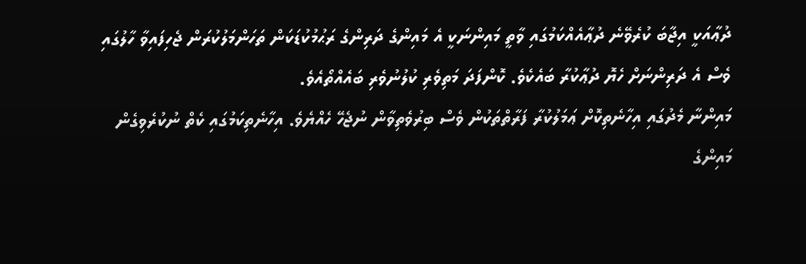ދުޢާއަކީ އިޖާބަ ކުރެވޭނެ ދުޢާއެއްކަމުގައި ވާތީ މައިންނަކީ އެ މައިންގެ ދަރިންގެ ރަޙުމުކުޑަކަން ތަހަންމަލުކުރަން ޖެހިފައިވާ ހާލުގައި ވެސް އެ ދަރިންނަށް ހެޔޮ ދުޢާކުރާ ބައެކެވެ. ކޮންފަދަ މަތިވެރި ކުލުނުވެރި ބައެއްތޯއެވެ.
މައިންނާ މެދުގައި އިހާނެތިކޮށް ޢަމަލުކުރާ ފަރާތްތަކުން ވެސް ބިރުވެތިވާން ނުޖެހޭ ހެއްޔެވެ. އިހާނެތިކަމުގައި ކެތް ނުކުރެވިގެން މައިންގެ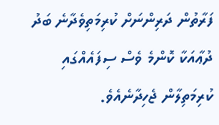ފަރާތުން ދަރިންނަށް ކުރިމަތިވެދާނެ ބަދު ދުޢާއަކާ ކޮންމެ ވެސް ސިފައެއްގައި ކުރިމަތިލާން ޖެހިދާނެއެވެ.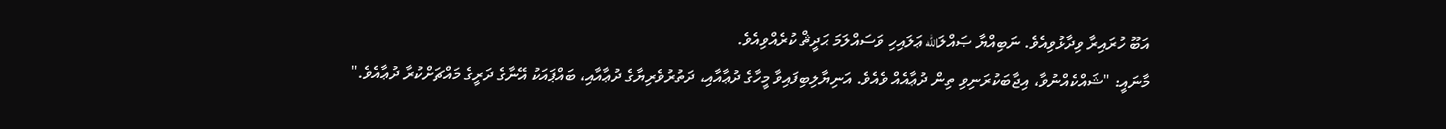އަބޫ ހުރައިރާ ވިދާޅުވިއެވެ. ނަބިއްޔާ ޞައްލަالله ޢަލައިހި ވަސައްލަމަ ޙަދީޘް ކުރެއްވިއެވެ.
މާނައީ: "ޝައްކެއްނުވާ، އިޖާބަކުރަނިވި ތިން ދުޢާއެއް ވެއެވެ. އަނިޔާލިބިފައިވާ މީހާގެ ދުޢާއާއި، ދަތުރުވެރިޔާގެ ދުޢާއާއި، ބައްޕައަކު އޭނާގެ ދަރީގެ މައްޗަށްކުރާ ދުޢާއެވެ."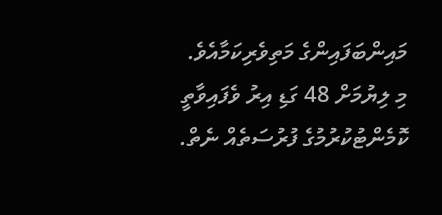މައިންބަފައިންގެ މަތިވެރިކަމާއެވެ.
މި ލިޔުމަށް 48 ގަޑި އިރު ވެފައިވާތީ ކޮމެންޓުކުރުމުގެ ފުރުސަތެއް ނެތް.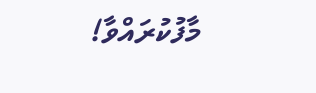މާފުކުރައްވާ!